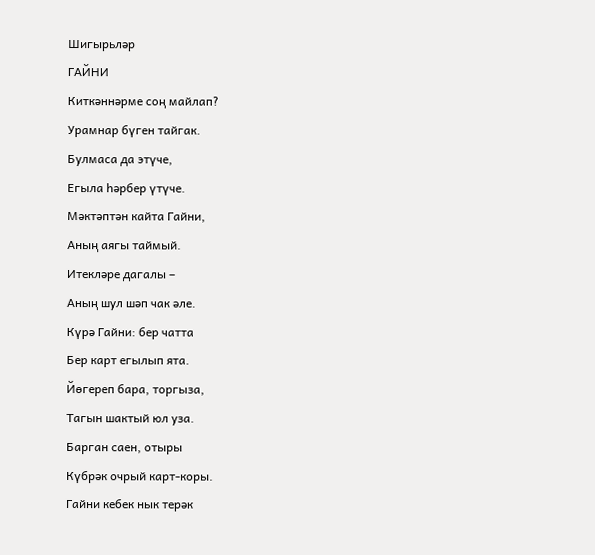Шигырьләр
ГАЙНИ
Киткәннәрме соң майлап?
Урамнар бүген тайгак.
Булмаса да этүче,
Егыла һәрбер үтүче.
Мәктәптән кайта Гайни,
Аның аягы таймый.
Итекләре дагалы –
Аның шул шәп чак әле.
Күрә Гайни: бер чатта
Бер карт егылып ята.
Йөгереп бара, торгыза,
Тагын шактый юл уза.
Барган саен, отыры
Күбрәк очрый карт-коры.
Гайни кебек нык терәк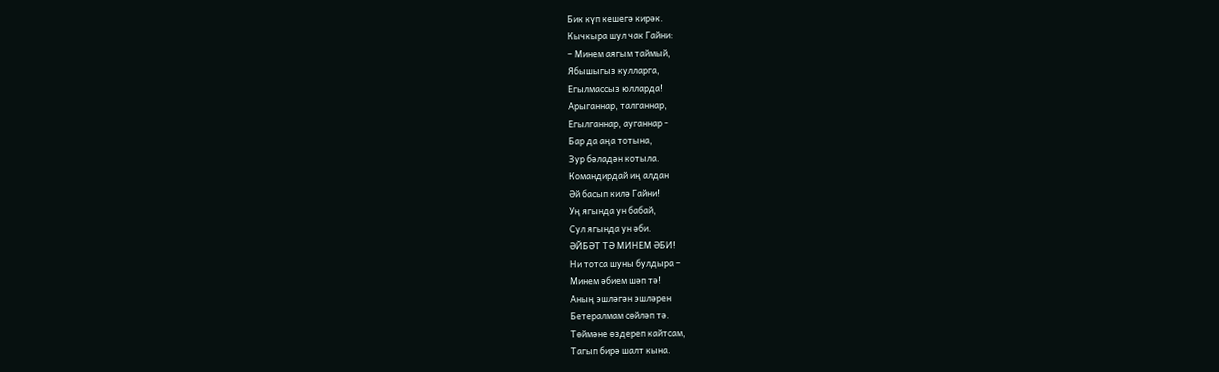Бик күп кешегә кирәк.
Кычкыра шул чак Гайни:
– Минем аягым таймый,
Ябышыгыз кулларга,
Егылмассыз юлларда!
Арыганнар, талганнар,
Егылганнар, ауганнар -
Бар да аңа тотына,
Зур бәладән котыла.
Командирдай иң алдан
Әй басып килә Гайни!
Уң ягында ун бабай,
Сул ягында ун әби.
ӘЙБӘТ ТӘ МИНЕМ ӘБИ!
Ни тотса шуны булдыра –
Минем әбием шәп тә!
Аның эшләгән эшләрен
Бетералмам сөйләп тә.
Төймәне өздереп кайтсам,
Тагып бирә шалт кына.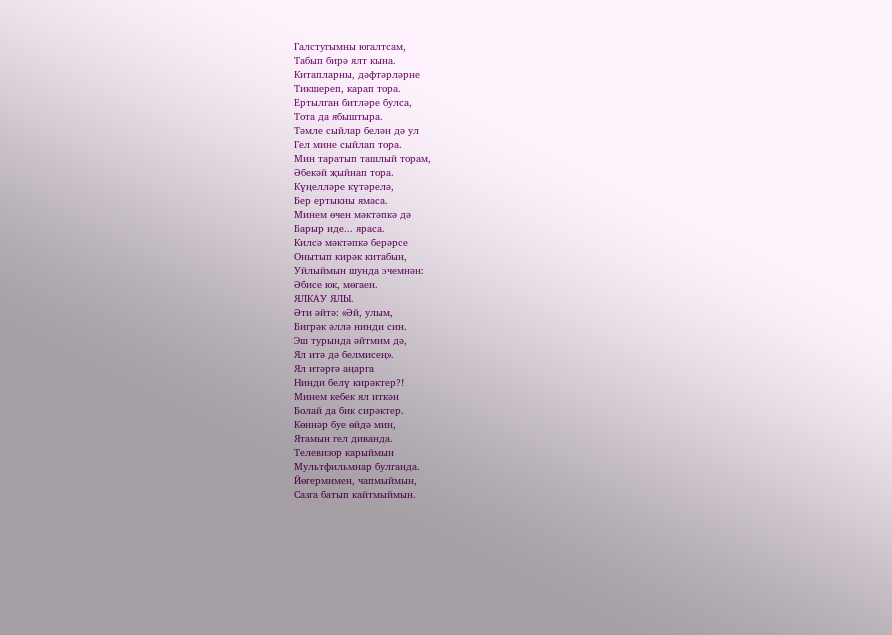Галстугымны югалтсам,
Табып бирә ялт кына.
Китапларны, дәфтәрләрне
Тикшереп, карап тора.
Ертылган битләре булса,
Тота да ябыштыра.
Тәмле сыйлар белән дә ул
Гел мине сыйлап тора.
Мин таратып ташлый торам,
Әбекәй җыйнап тора.
Күңелләре күтәрелә,
Бер ертыкны ямаса.
Минем өчен мәктәпкә дә
Барыр иде... яраса.
Килсә мәктәпкә берәрсе
Онытып кирәк китабын,
Уйлыймын шунда эчемнән:
Әбисе юк, мөгаен.
ЯЛКАУ ЯЛЫ.
Әти әйтә: «Әй, улым,
Бигрәк әллә нинди син.
Эш турында әйтмим дә,
Ял итә дә белмисең».
Ял итәргә аңарга
Нинди белү кирәктер?!
Минем кебек ял иткән
Болай да бик сирәктер.
Көннәр буе өйдә мин,
Ятамын гел диванда.
Телевизор карыймын
Мультфильмнар булганда.
Йөгермимен, чапмыймын,
Сазга батып кайтмыймын.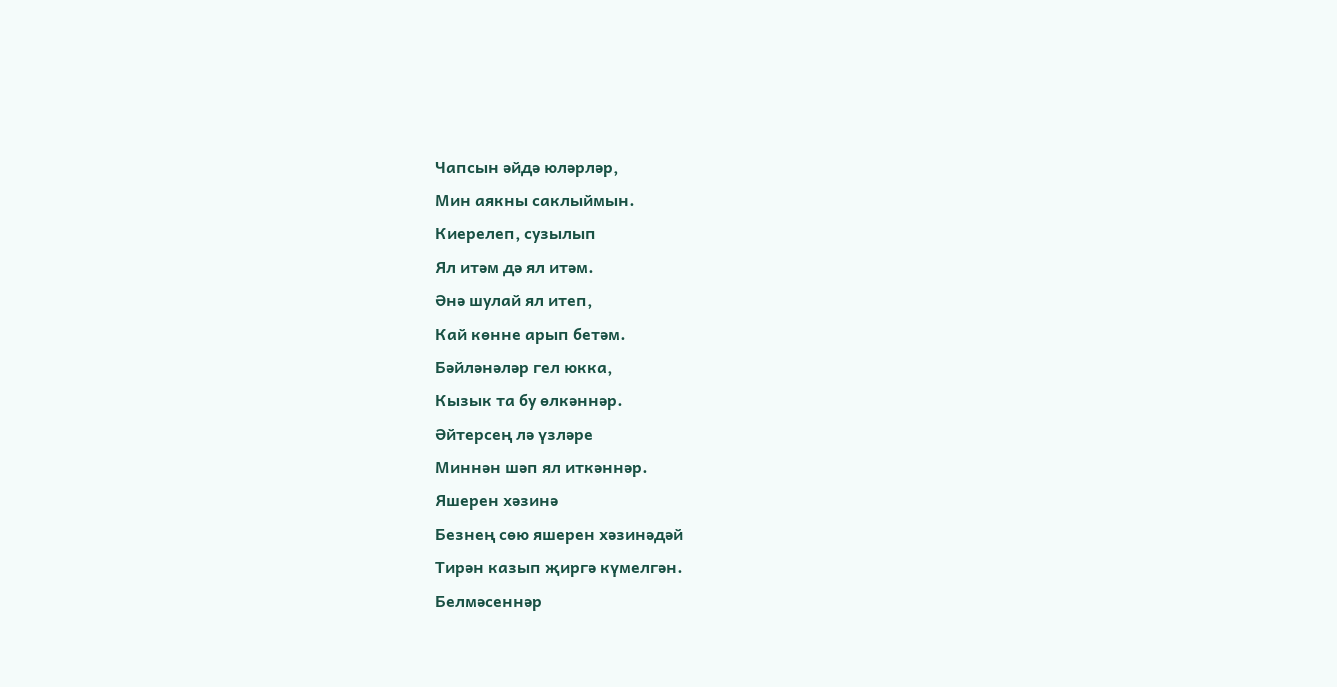Чапсын әйдә юләрләр,
Мин аякны саклыймын.
Киерелеп, сузылып
Ял итәм дә ял итәм.
Әнә шулай ял итеп,
Кай көнне арып бетәм.
Бәйләнәләр гел юкка,
Кызык та бу өлкәннәр.
Әйтерсең лә үзләре
Миннән шәп ял иткәннәр.
Яшерен хәзинә
Безнең сөю яшерен хәзинәдәй
Тирән казып җиргә күмелгән.
Белмәсеннәр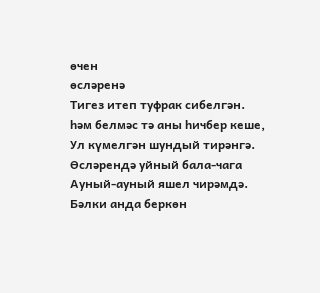өчен
өсләренә
Тигез итеп туфрак сибелгән.
һәм белмәс тә аны һичбер кеше,
Ул күмелгән шундый тирәнгә.
Өсләрендә уйный бала-чага
Ауный-ауный яшел чирәмдә.
Бәлки анда беркөн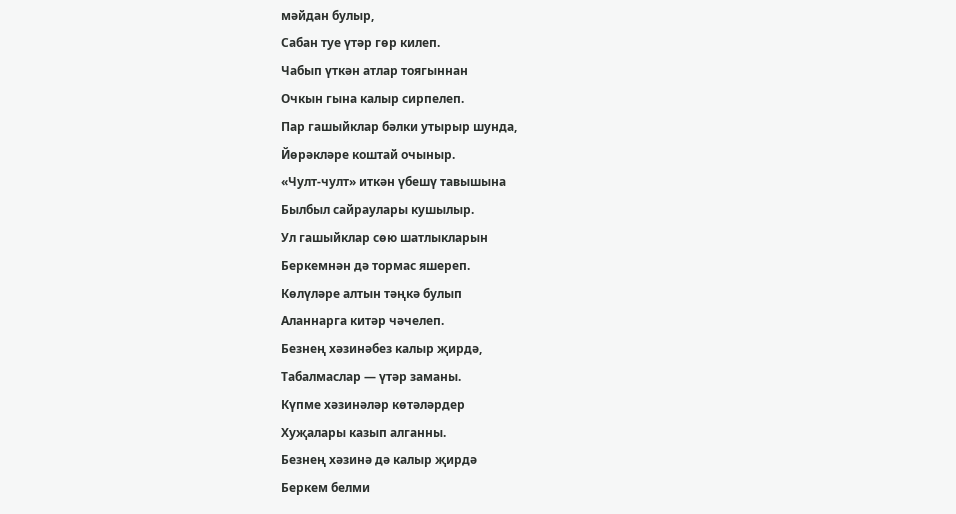мәйдан булыр,
Сабан туе үтәр гөр килеп.
Чабып үткән атлар тоягыннан
Очкын гына калыр сирпелеп.
Пар гашыйклар бәлки утырыр шунда,
Йөрәкләре коштай очыныр.
«Чулт-чулт» иткән үбешү тавышына
Былбыл сайраулары кушылыр.
Ул гашыйклар сөю шатлыкларын
Беркемнән дә тормас яшереп.
Көлүләре алтын тәңкә булып
Аланнарга китәр чәчелеп.
Безнең хәзинәбез калыр җирдә,
Табалмаслар — үтәр заманы.
Күпме хәзинәләр көтәләрдер
Хуҗалары казып алганны.
Безнең хәзинә дә калыр җирдә
Беркем белми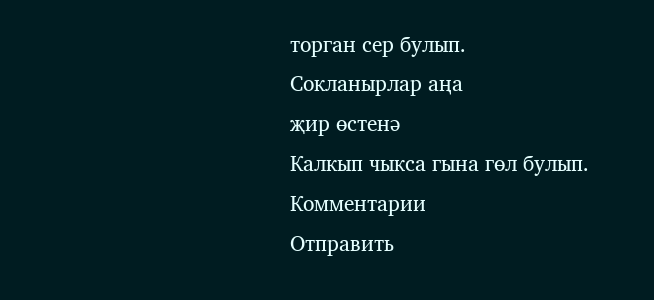торган сер булып.
Сокланырлар аңа
җир өстенә
Калкып чыкса гына гөл булып.
Комментарии
Отправить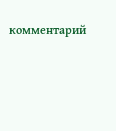комментарий